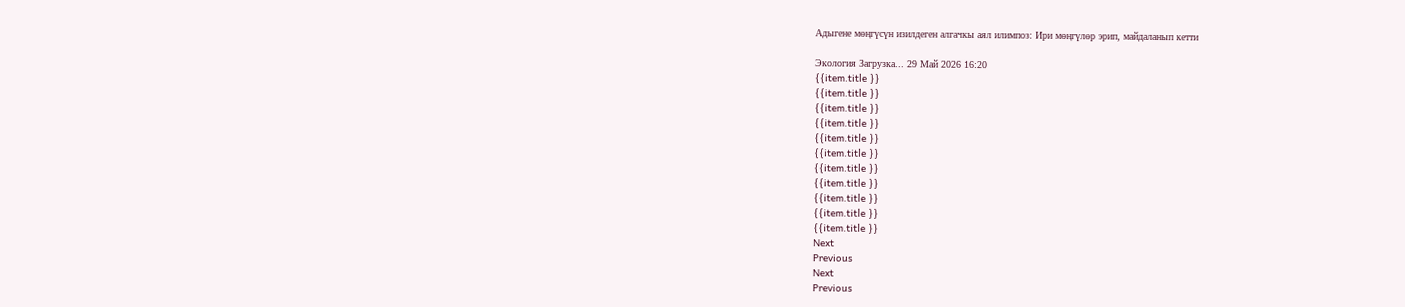Адыгене мөңгүсүн изилдеген алгачкы аял илимпоз: Ири мөңгүлөр эрип, майдаланып кетти

Экология Загрузка... 29 Май 2026 16:20
{{item.title }}
{{item.title }}
{{item.title }}
{{item.title }}
{{item.title }}
{{item.title }}
{{item.title }}
{{item.title }}
{{item.title }}
{{item.title }}
{{item.title }}
Next
Previous
Next
Previous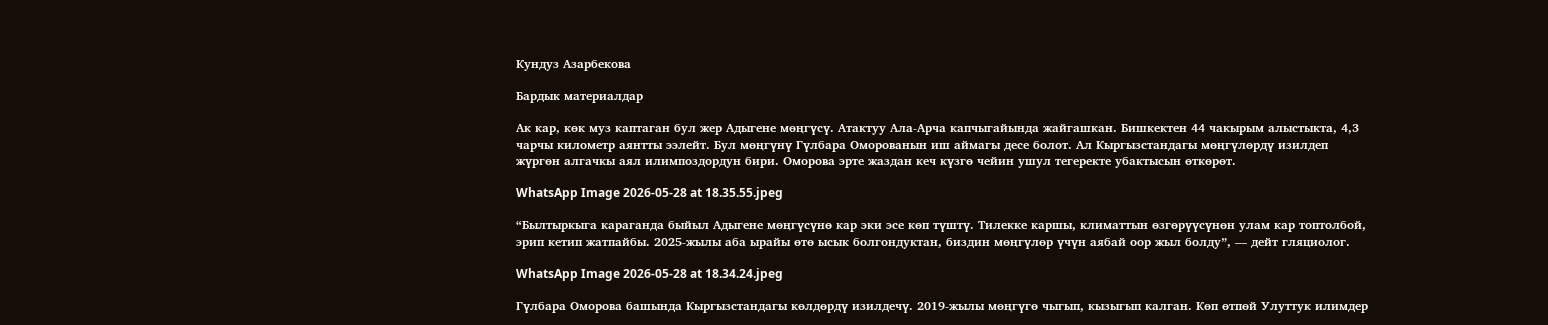Кундуз Азарбекова

Бардык материалдар

Ак кар, көк муз каптаган бул жер Адыгене мөңгүсү. Атактуу Ала-Арча капчыгайында жайгашкан. Бишкектен 44 чакырым алыстыкта, 4,3 чарчы километр аянтты ээлейт. Бул мөңгүнү Гүлбара Оморованын иш аймагы десе болот. Ал Кыргызстандагы мөңгүлөрдү изилдеп жүргөн алгачкы аял илимпоздордун бири. Оморова эрте жаздан кеч күзгө чейин ушул тегеректе убактысын өткөрөт.

WhatsApp Image 2026-05-28 at 18.35.55.jpeg

“Былтыркыга караганда быйыл Адыгене мөңгүсүнө кар эки эсе көп түштү. Тилекке каршы, климаттын өзгөрүүсүнөн улам кар топтолбой, эрип кетип жатпайбы. 2025-жылы аба ырайы өтө ысык болгондуктан, биздин мөңгүлөр үчүн аябай оор жыл болду”, — дейт гляциолог.

WhatsApp Image 2026-05-28 at 18.34.24.jpeg

Гүлбара Оморова башында Кыргызстандагы көлдөрдү изилдечү. 2019-жылы мөңгүгө чыгып, кызыгып калган. Көп өтпөй Улуттук илимдер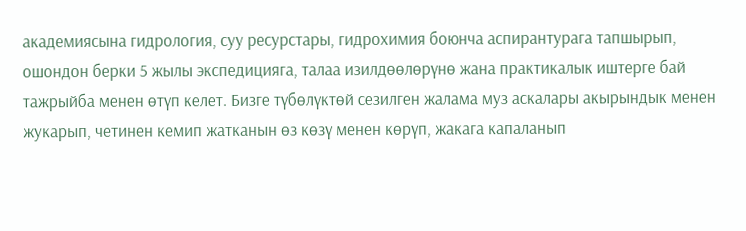академиясына гидрология, суу ресурстары, гидрохимия боюнча аспирантурага тапшырып, ошондон берки 5 жылы экспедицияга, талаа изилдөөлөрүнө жана практикалык иштерге бай тажрыйба менен өтүп келет. Бизге түбөлүктөй сезилген жалама муз аскалары акырындык менен жукарып, четинен кемип жатканын өз көзү менен көрүп, жакага капаланып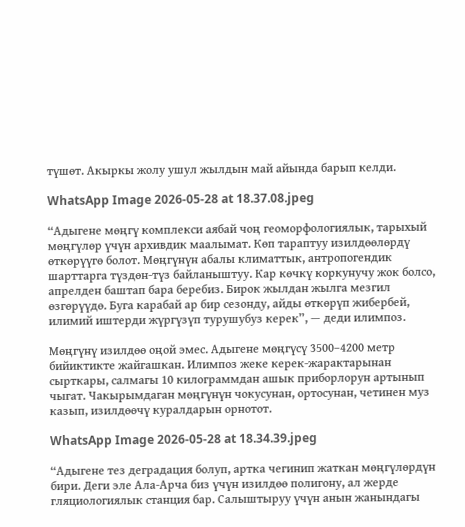түшөт. Акыркы жолу ушул жылдын май айында барып келди.

WhatsApp Image 2026-05-28 at 18.37.08.jpeg

“Адыгене мөңгү комплекси аябай чоң геоморфологиялык, тарыхый мөңгүлөр үчүн архивдик маалымат. Көп тараптуу изилдөөлөрдү өткөрүүгө болот. Мөңгүнүн абалы климаттык, антропогендик шарттарга түздөн-түз байланыштуу. Кар көчкү коркунучу жок болсо, апрелден баштап бара беребиз. Бирок жылдан жылга мезгил өзгөрүүдө. Буга карабай ар бир сезонду, айды өткөрүп жибербей, илимий иштерди жүргүзүп турушубуз керек”, — деди илимпоз.

Мөңгүнү изилдөө оңой эмес. Адыгене мөңгүсү 3500–4200 метр бийиктикте жайгашкан. Илимпоз жеке керек-жарактарынан сырткары, салмагы 10 килограммдан ашык приборлорун артынып чыгат. Чакырымдаган мөңгүнүн чокусунан, ортосунан, четинен муз казып, изилдөөчү куралдарын орнотот.

WhatsApp Image 2026-05-28 at 18.34.39.jpeg

“Адыгене тез деградация болуп, артка чегинип жаткан мөңгүлөрдүн бири. Деги эле Ала-Арча биз үчүн изилдөө полигону, ал жерде гляциологиялык станция бар. Салыштыруу үчүн анын жанындагы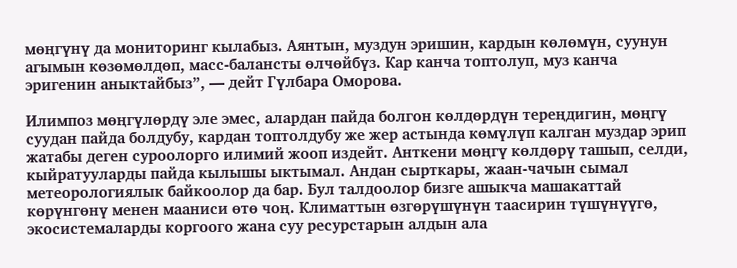мөңгүнү да мониторинг кылабыз. Аянтын, муздун эришин, кардын көлөмүн, суунун агымын көзөмөлдөп, масс-балансты өлчөйбүз. Кар канча топтолуп, муз канча эригенин аныктайбыз”, — дейт Гүлбара Оморова.

Илимпоз мөңгүлөрдү эле эмес, алардан пайда болгон көлдөрдүн тереңдигин, мөңгү суудан пайда болдубу, кардан топтолдубу же жер астында көмүлүп калган муздар эрип жатабы деген суроолорго илимий жооп издейт. Анткени мөңгү көлдөрү ташып, селди, кыйратууларды пайда кылышы ыктымал. Андан сырткары, жаан-чачын сымал метеорологиялык байкоолор да бар. Бул талдоолор бизге ашыкча машакаттай көрүнгөнү менен мааниси өтө чоң. Климаттын өзгөрүшүнүн таасирин түшүнүүгө, экосистемаларды коргоого жана суу ресурстарын алдын ала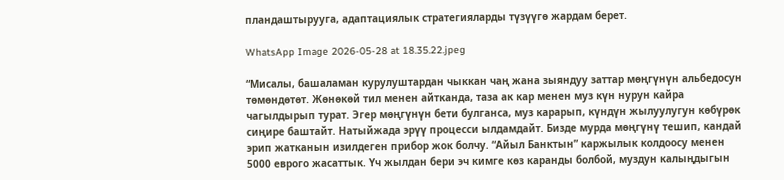пландаштырууга, адаптациялык стратегияларды түзүүгө жардам берет.

WhatsApp Image 2026-05-28 at 18.35.22.jpeg

“Мисалы, башаламан курулуштардан чыккан чаң жана зыяндуу заттар мөңгүнүн альбедосун төмөндөтөт. Жөнөкөй тил менен айтканда, таза ак кар менен муз күн нурун кайра чагылдырып турат. Эгер мөңгүнүн бети булганса, муз карарып, күндүн жылуулугун көбүрөк сиңире баштайт. Натыйжада эрүү процесси ылдамдайт. Бизде мурда мөңгүнү тешип, кандай эрип жатканын изилдеген прибор жок болчу. “Айыл Банктын” каржылык колдоосу менен 5000 еврого жасаттык. Үч жылдан бери эч кимге көз каранды болбой, муздун калыңдыгын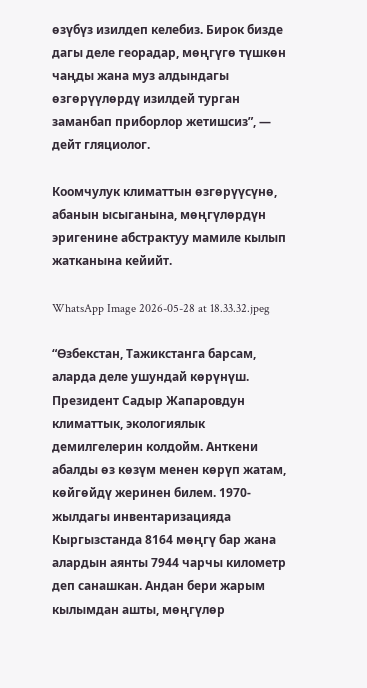өзүбүз изилдеп келебиз. Бирок бизде дагы деле георадар, мөңгүгө түшкөн чаңды жана муз алдындагы өзгөрүүлөрдү изилдей турган заманбап приборлор жетишсиз”, — дейт гляциолог.

Коомчулук климаттын өзгөрүүсүнө, абанын ысыганына, мөңгүлөрдүн эригенине абстрактуу мамиле кылып жатканына кейийт.

WhatsApp Image 2026-05-28 at 18.33.32.jpeg

“Өзбекстан, Тажикстанга барсам, аларда деле ушундай көрүнүш. Президент Садыр Жапаровдун климаттык, экологиялык демилгелерин колдойм. Анткени абалды өз көзүм менен көрүп жатам, көйгөйдү жеринен билем. 1970-жылдагы инвентаризацияда Кыргызстанда 8164 мөңгү бар жана алардын аянты 7944 чарчы километр деп санашкан. Андан бери жарым кылымдан ашты, мөңгүлөр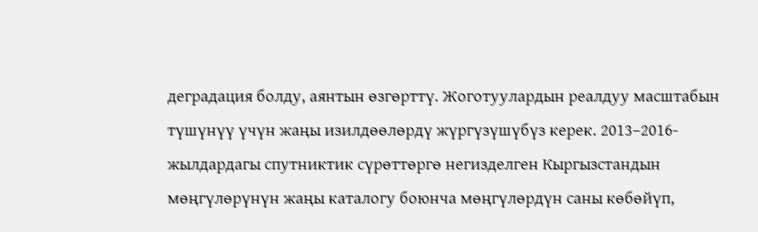деградация болду, аянтын өзгөрттү. Жоготуулардын реалдуу масштабын түшүнүү үчүн жаңы изилдөөлөрдү жүргүзүшүбүз керек. 2013–2016-жылдардагы спутниктик сүрөттөргө негизделген Кыргызстандын мөңгүлөрүнүн жаңы каталогу боюнча мөңгүлөрдүн саны көбөйүп,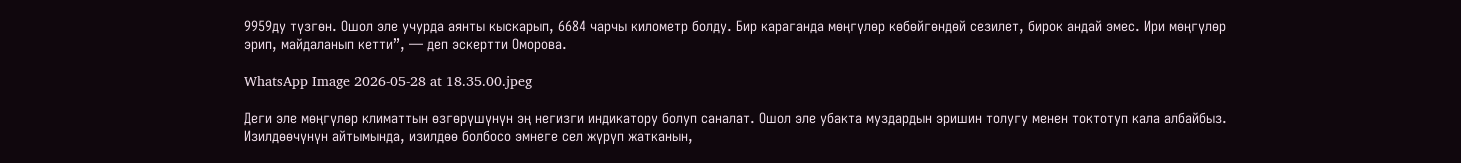9959ду түзгөн. Ошол эле учурда аянты кыскарып, 6684 чарчы километр болду. Бир караганда мөңгүлөр көбөйгөндөй сезилет, бирок андай эмес. Ири мөңгүлөр эрип, майдаланып кетти”, — деп эскертти Оморова.

WhatsApp Image 2026-05-28 at 18.35.00.jpeg

Деги эле мөңгүлөр климаттын өзгөрүшүнүн эң негизги индикатору болуп саналат. Ошол эле убакта муздардын эришин толугу менен токтотуп кала албайбыз. Изилдөөчүнүн айтымында, изилдөө болбосо эмнеге сел жүрүп жатканын,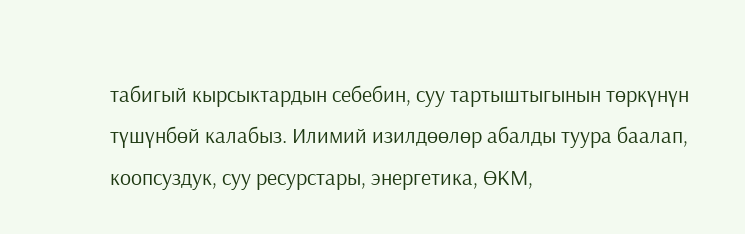табигый кырсыктардын себебин, суу тартыштыгынын төркүнүн түшүнбөй калабыз. Илимий изилдөөлөр абалды туура баалап, коопсуздук, суу ресурстары, энергетика, ӨКМ,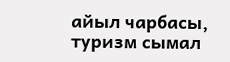айыл чарбасы, туризм сымал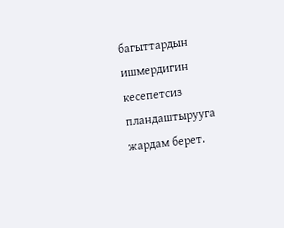багыттардын ишмердигин кесепетсиз пландаштырууга жардам берет.